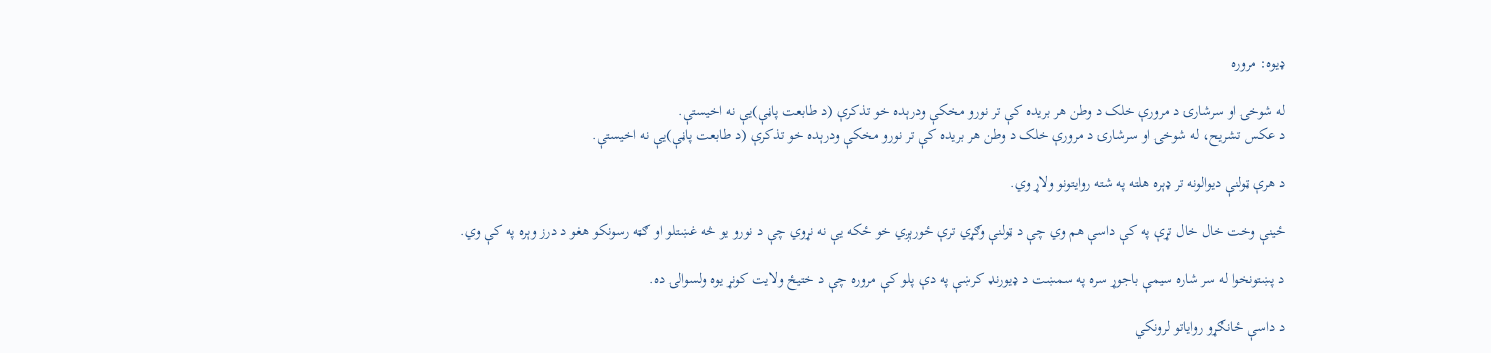ډیوه: مروره

له شوخۍ او سرشارۍ د مرورې خلک د وطن هر بریده کې تر نورو مخکې ودرېده خو تذکرې (د طابعت پاڼې)يې نه اخیستې.
د عکس تشریح، له شوخۍ او سرشارۍ د مرورې خلک د وطن هر بریده کې تر نورو مخکې ودرېده خو تذکرې (د طابعت پاڼې)يې نه اخیستې.

د هرې ټولنې دیوالونه تر ډېره هلته په شته روایتونو ولاړ وي.

ځینې وخت خال خال تړې په کې داسې هم وي چې د ټولنې وګړي ترې ځورېږي خو ځکه يې نه نړوي چې د نورو یو څه غښتلو او ګټه رسونکو هغو د درز وېره په کې وي.

د پښتونخوا له سر شاره سیمې باجوړ سره په سمښت د ډیورنډ کرښې په دې پلو کې مروره چې د ختیځ ولایت کونړ یوه ولسوالۍ ده.

د داسې ځانګړو روایاتو لرونکي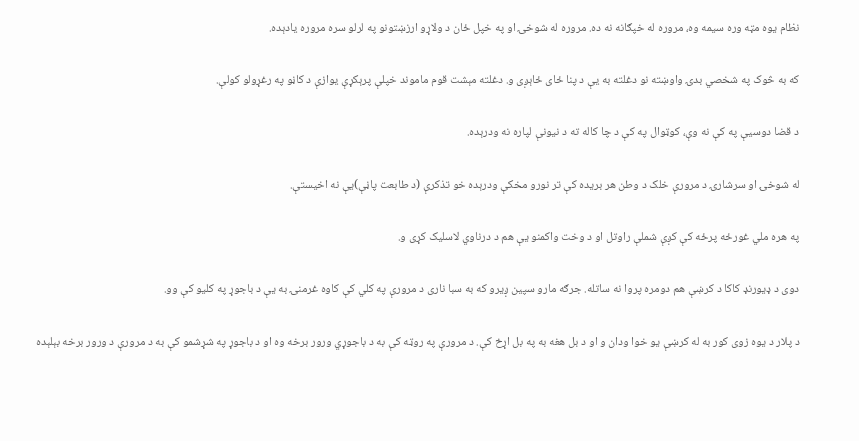نظام یوه مټه وره سیمه وه، مروره له خپګانه نه ده. مروره له شوخۍ او په خپل ځان د ولاړو ارزښتونو په لرلو سره مروره یادېده.

که به څوک په شخصي بدۍ واوښته نو دغلته به يې د پنا ځای ځاېږی و. دغلته مېشت قوم ماموند خپلې پرېکړې یوازې د کاڼو په رغړولو کولې.

د قضا دوسيې په کې نه وې، کوټوال په کې د چا کاله ته د نیونې لپاره نه ودرېده.

له شوخۍ او سرشارۍ د مرورې خلک د وطن هر بریده کې تر نورو مخکې ودرېده خو تذکرې (د طابعت پاڼې)يې نه اخیستې.

په هره ملي غورځه پرځه کې کږې شملې راوتل او د وخت واکمنو يې هم د درناوي لاسلیک کړی و.

دوی د ډیورنډ کاکا د کرښې هم دومره پروا نه ساتله. جرګه مارو سپین ږیرو که به سبا ناری د مرورې په کلي کې کاوه غرمنۍ به يې د باجوړ په کلیو کې وو.

د پلار د یوه زوی کور به له کرښې یو خوا ودان و او د بل هغه به په بل اړخ کې. د مرورې په روټه کې به د باجوړي ورور برخه وه او د باجوړ په شړشمو کې به د مرورې د ورور برخه بېلېده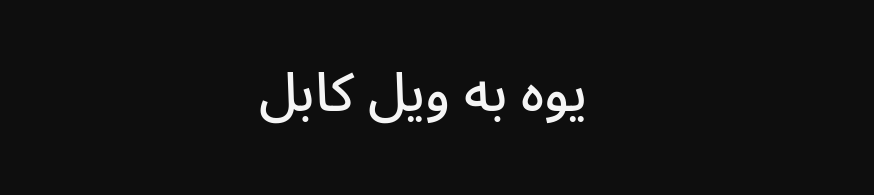یوه به ویل کابل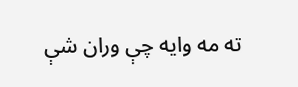ته مه وایه چې وران شې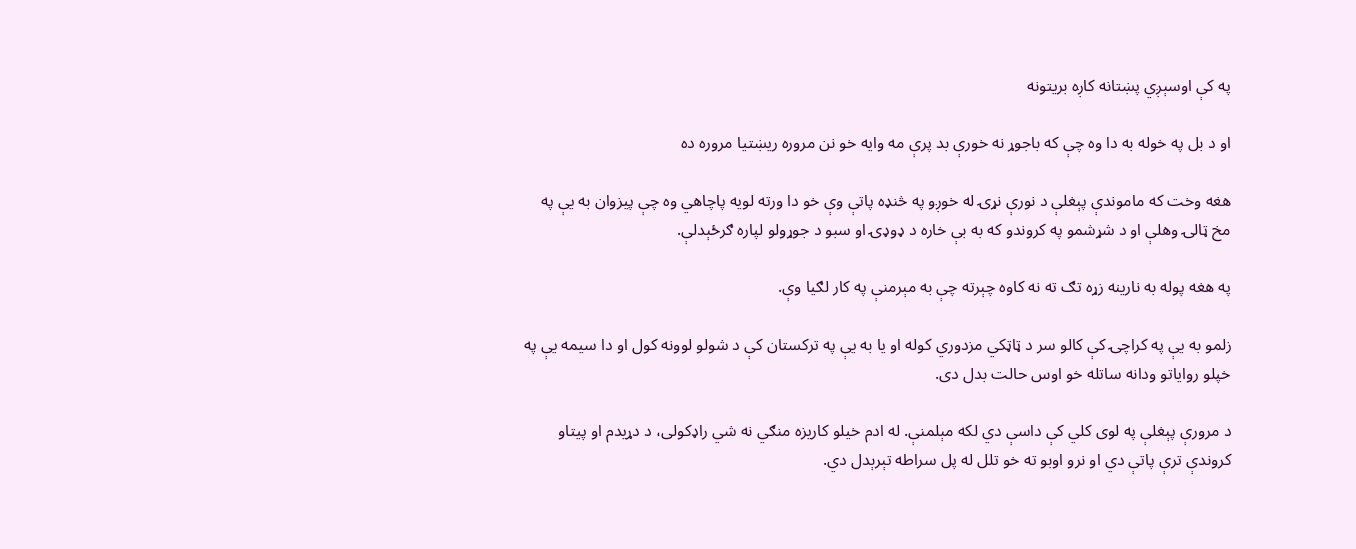په کې اوسېږي پښتانه کاږه بریتونه

او د بل په خوله به دا وه چې که باجوړ نه خورې بد پرې مه وایه خو نن مروره ریښتیا مروره ده

هغه وخت که ماموندې پېغلې د نورې نړۍ له خوږو په څنډه پاتې وې خو دا ورته لویه پاچاهي وه چې پیزوان به يې په مخ ټالۍ وهلې او د شړشمو په کروندو که به بې خاره د ډوډۍ او سبو د جوړولو لپاره ګرځېدلې.

په هغه پوله به نارینه زړه تګ ته نه کاوه چېرته چې به مېرمنې په کار لګیا وې.

زلمو به يې په کراچۍ کې کالو سر د ټاټکي مزدوري کوله او یا به یې په ترکستان کې د شولو لوونه کول او دا سیمه یې په خپلو روایاتو ودانه ساتله خو اوس حالت بدل دی.

د مرورې پېغلې په لوی کلي کې داسې دي لکه مېلمنې. له ادم خیلو کاریزه منګي نه شي راډکولی، د دړيدم او پیتاو کروندې ترې پاتې دي او نرو اوبو ته خو تلل له پل سراطه تېرېدل دي.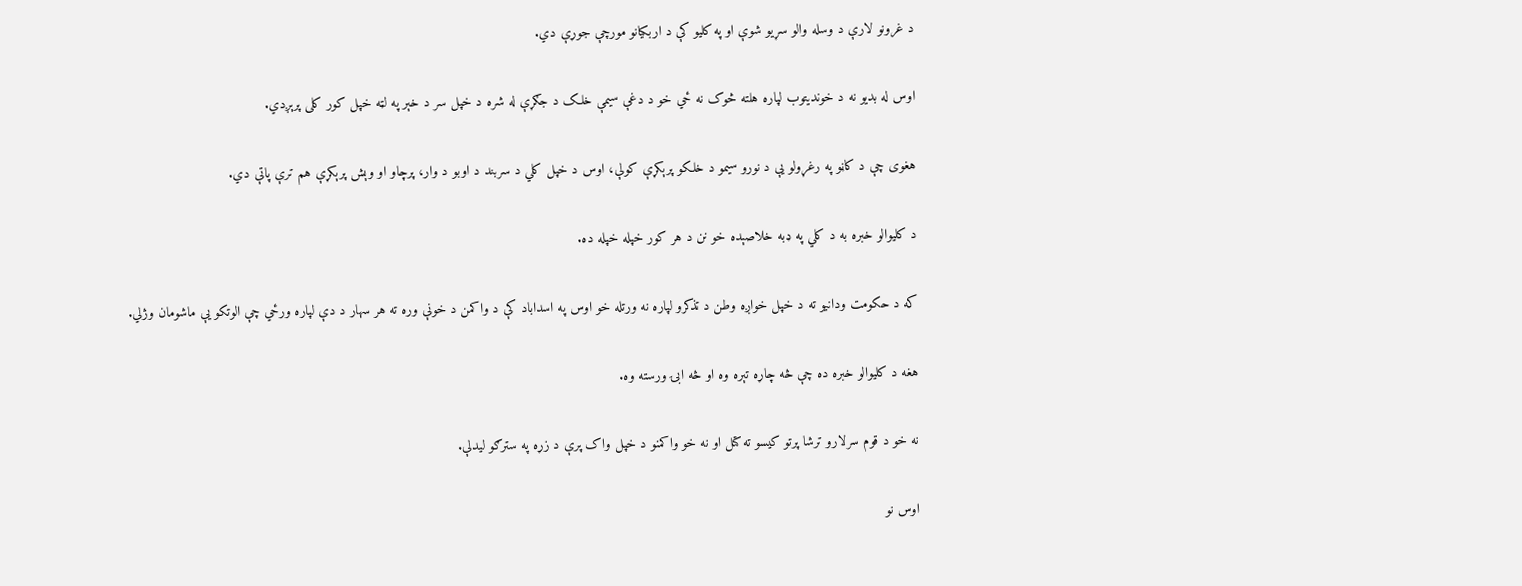د غرونو لارې د وسله والو سړیو شوې او په کلیو کې د اربکیانو مورچې جوړې دي.

اوس له بدیو نه د خوندیتوب لپاره هلته څوک نه ځي خو د دغې سیمې خلک د جګړې له شره د خپل سر د خېر په لټه خپل کور کلی پرېږدي.

هغوی چې د کاڼو په رغړولو يې د نورو سیمو د خلکو پرېکړې کولې، اوس د خپل کلي د سربند د اوبو د وار، پرچاو او وېش پرېکړې هم ترې پاتې دي.

د کليوالو خبره به د کلي په ډبه خلاصېده خو نن د هر کور خپله خپله ده.

که د حکومت ودانیو ته د خپل خواږه وطن د تذکرو لپاره نه ورتله خو اوس په اسداباد کې د واکمن د خونې وره ته هر سهار د دې لپاره ورځي چې الوتکو يې ماشومان وژلي.

هغه د کلیوالو خبره ده چې څه چاړه تېره وه او څه ابۍ ورسته وه.

نه خو د قوم سرلارو ترشا پرتو کیسو ته کتل او نه خو واکمنو د خپل واک پرې د زړه په سترګو لیدلې.

اوس نو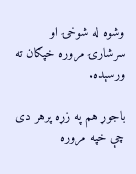وشوه له شوخۍ او سرشارۍ مروره خپګان ته ورسېده.

باجوړ هم په زړه پرهر دی چې خپه مروره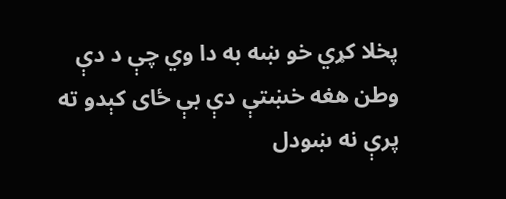پخلا کړي خو ښه به دا وي چې د دې وطن هغه خښتې دې بې ځای کېدو ته پرې نه ښودل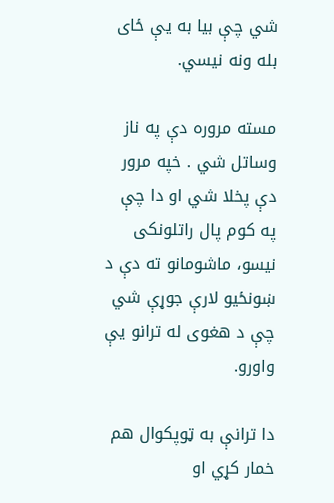شي چې بیا به یې ځای بله ونه نیسي.

مسته مروره دې په ناز وساتل شي . خپه مرور دې پخلا شي او دا چې په کوم پال راتلونکی نیسو، ماشومانو ته دې د ښونځیو لارې جوړې شي چې د هغوی له ترانو يې واورو.

دا ترانې به ټوپکوال هم خمار کړي او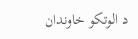د الوتکو خاوندان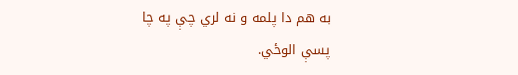به هم دا پلمه و نه لري چې په چا پسې الوځي.